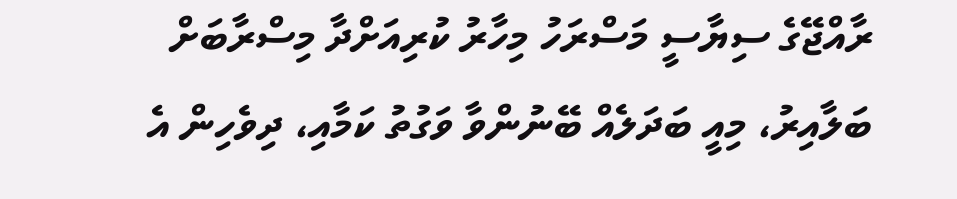ރާއްޖޭގެ ސިޔާސީ މަސްރަހު މިހާރު ކުރިއަށްދާ މިސްރާބަށް ބަލާއިރު، މިއީ ބަދަލެއް ބޭނުންވާ ވަގުތު ކަމާއި، ދިވެހިން އެ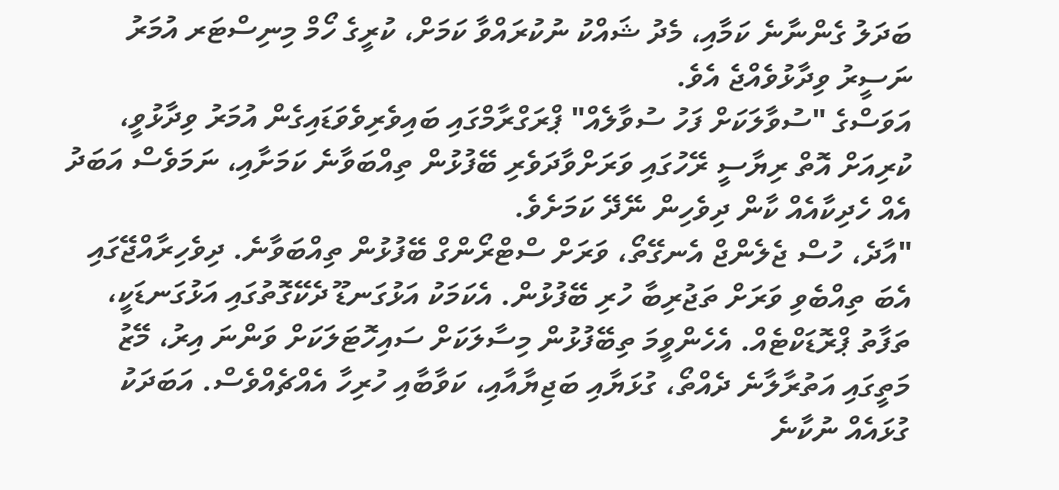ބަދަލު ގެންނާނެ ކަމާއި، މެދު ޝައްކު ނުކުރައްވާ ކަމަށް، ކުރީގެ ހޯމް މިނިސްޓަރ އުމަރު ނަސީރު ވިދާޅުވެއްޖެ އެވެ.
އަވަސްގެ "ސުވާލަކަށް ފަހު ސުވާލެއް" ޕްރަގްރާމްގައި ބައިވެރިވެވަޑައިގެން އުމަރު ވިދާޅުވީ، ކުރިއަށް އޮތް ރިޔާސީ ރޭހުގައި ވަރަށްވާދަވެރި ބޭފުޅުން ތިއްބަވާނެ ކަމަށާއި، ނަމަވެސް އަބަދު އެއް ހެދިކާއެއް ކާން ދިވެހިން ނޭދޭ ކަމަށެވެ.
"އާދެ، ހުސް ޖެލެންޖް އެނގޭތޯ، ވަރަށް ސްޓްރޯންގް ބޭފުޅުން ތިއްބަވާނެ. ދިވެހިރާއްޖޭގައި އެބަ ތިއްބެވި ވަރަށް ތަޖުރިބާ ހުރި ބޭފުޅުން. އެކަމަކު އަޅުގަނޑޫ ދެކޭގޮތުގައި އަޅުގަނޑަކީ، ތަފާތު ޕްރޮޑަކްޓެއް. އެހެންވީމަ ތިބޭފުޅުން މިސާލަކަށް ސައިހޮޓަލަކަށް ވަންނަ އިރު، މޭޒު މަތީގައި އަތުރާލާނެ ދެއްތޯ، ގުޅަޔާއި ބަޖިޔާއާއި، ކަވާބާއި ހުރިހާ އެއްޗެއްވެސް. އަބަދަކު ގުޅައެއް ނުކާނެ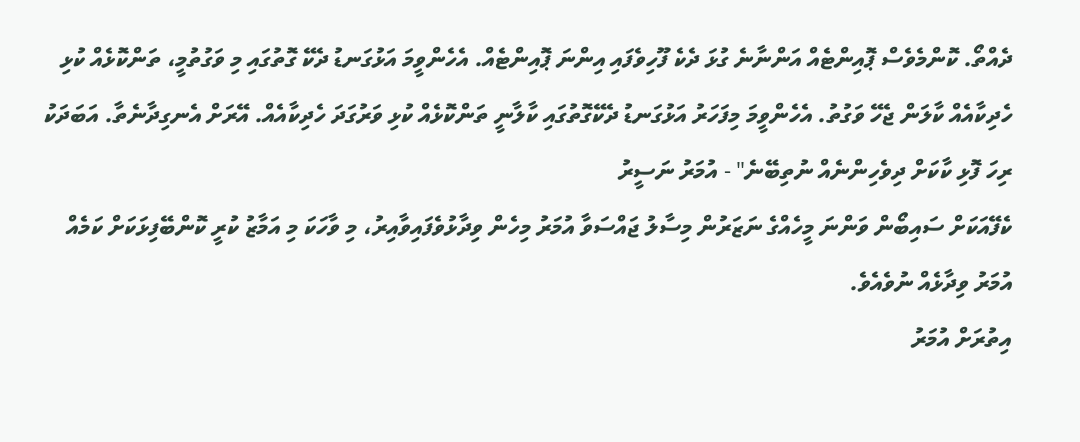ދެއްތޯ. ކޮންމެވެސް ޕޮއިންޓެއް އަންނާނެ ގުޅަ ދެކެ ފޫހިވެފައި އިންނަ ޕޮއިންޓެއް. އެހެންވީމަ އަޅުގަނޑު ދެކޭ ގޮތުގައި މި ވަގުތުމީ، ތަންކޮޅެއް ކުޅި ހެދިކާއެއް ކާލަން ޖެހޭ ވަގުތު. އެހެންވީމަ މިފަހަރު އަޅުގަނޑު ދެކޭގޮތުގައި ކާލާނީ ތަންކޮޅެއް ކުޅި ވަރުގަދަ ހެދިކާއެއް. އޭރަށް އެނގިދާނެތާ. އަބަދަކު ރިހަ ފޮޅި ކާކަށް ދިވެހިންނެއް ނުތިބޭނެ" - އުމަރު ނަސީރު
ކެފޭއަކަށް ސައިބޯން ވަންނަ މީހެއްގެ ނަޒަރުން މިސާލު ޖައްސަވާ އުމަރު މިހެން ވިދާޅުވެފައިވާއިރު، މި ވާހަކަ މި އަމާޒު ކުރީ ކޮންބޭފިޅަކަށް ކަމެއް އުމަރު ވިދާޅެއް ނުވެއެވެ.
އިތުރަށް އުމަރު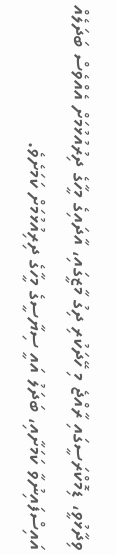ވިދާޅުވީ، ޑިމޮކްރަސީގައި ރާއްޖެ މި ހޭދަކުރި ދިގު މާޒީގައި، އާދައިގެ މީހާގެ ދިރުއުޅުމަށް އެއްވެސް ބަދަލެއް އައިސްފައިނުވާ ކަމަށާއި، ބަދަލު އައީ ސިޔާސީގެ މީހާގެ ދިރިއުޅުމަށް ކަމަށެވެ.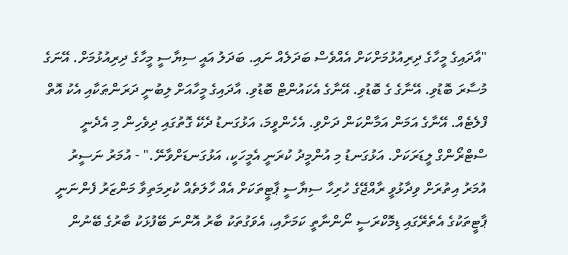"އާދައިގެ މީހާގެ ދިރިއުޅުމަށްކަށް އެއްވެސް ބަދަލެއް ނައި. ބަދަލު އައީ ސިޔާސީ މީހާގެ ދިރިއުޅުމަށް. އޭނަގެ މުސާރަ ބޮޑުވި. އޭނާގެ ގެ ބޮޑުވި. އޭނާގެ އެކައުންޓް ބޮޑުވި. އާދައިގެ މީހާއަށް ލިބުނީ ދަރަންޠަކާއި އެކު އޮތް ފްލެޓެއް. އޭނާގެ އަމަން އަމާންކަން ދަށްވި. އެހެންވީމަ، އަޅުގަނޑު ދެކޭ ގޮތުގައި ދިވެހިން މި އެދެނީ ސްޓްރޯންގް ލީޑަރަކަށް. އަޅުގަނޑު މި އުންމީދު ކުރަނީ އެމީހަކީ، އަޅުގަނޑަށްވާނޭ." - އުމަރު ނަސީރު
އުމަރު އިތުރަށް ވިދާޅުވީ ރާއްޖޭގެ ހުރިހާ ސިޔާސީ ޕާޓީތަކަށް އެއް ހާލަތެއް ކުރިމަތިވާ މަންޒަރު ފެންނަނީ ޕާޓީތަކުގެ އެތެރޭގައި ޑިމޮކްރަސީ ނޯންނާތީ ކަމަށާއި، އެވަގުތަކު ބާރު އޮންނަ ބޭފުޅަކު ބާރުގެ ބޭނުން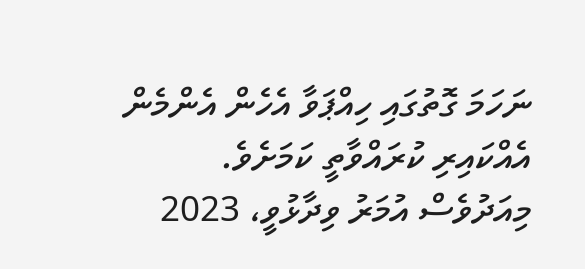ނަހަމަ ގޮތުގައި ހިއްޕަވާ އެހެން އެންމެން އެއްކައިރި ކުރައްވާތީ ކަމަށެވެ.
މިއަދުވެސް އުމަރު ވިދާޅުވީ، 2023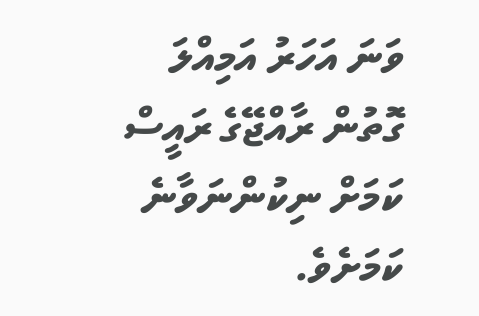ވަނަ އަހަރު އަމިއްލަ ގޮތުން ރާއްޖޭގެ ރައީސް ކަމަށް ނިކުންނަވާނެ ކަމަށެވެ.